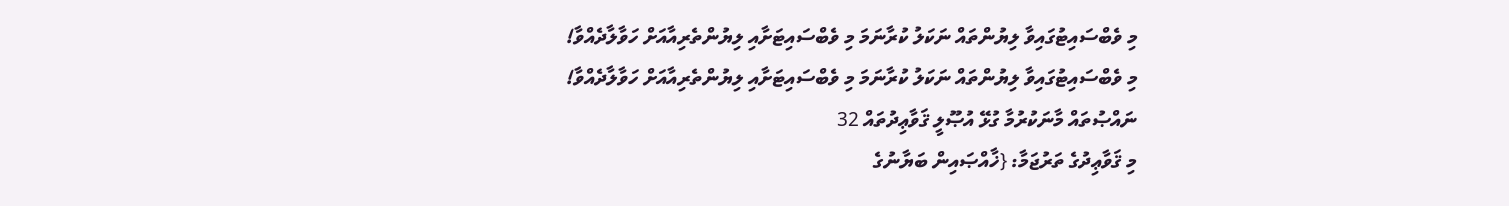މި ވެބްސައިޓުގައިވާ ލިޔުންތައް ނަކަލު ކުރާނަމަ މި ވެބްސައިޓަށާއި ލިޔުންތެރިއާއަށް ހަވާލާދެއްވާ!
މި ވެބްސައިޓުގައިވާ ލިޔުންތައް ނަކަލު ކުރާނަމަ މި ވެބްސައިޓަށާއި ލިޔުންތެރިއާއަށް ހަވާލާދެއްވާ!
ނައްޞުތައް މާނަކުރުމާ ގުޅޭ އުޞޫލީ ޤަވާޢިދުތައް 32
މި ޤަވާޢިދުގެ ތަރުޖަމާ: {ޚާއްޞައިން ބަޔާނުގެ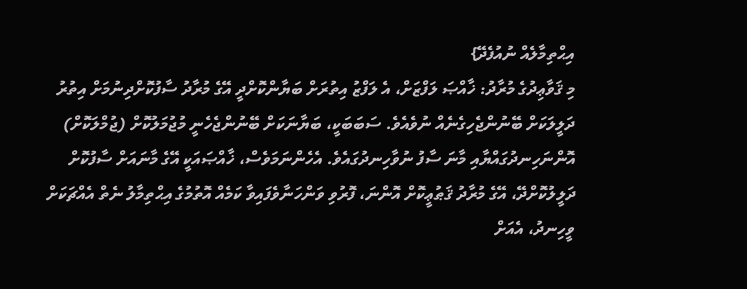އިޙްތިމާލެއް ނުއުފެދޭ}
މި ޤަވާޢިދުގެ މުރާދު: ޚާއްޞަ ލަފްޒަށް، އެ ލަފްޒު އިތުރަށް ބަޔާންކޮށްދީ އޭގެ މުރާދު ސާފުކޮށްދިނުމަށް އިތުރު ދަލީލަކަށް ބޭނުންޖެހިގެނެއް ނުވެއެވެ. ސަބަބަކީ، ބަޔާނަކަށް ބޭނުންޖެހެނީ މުޖުމަލުކޮށް (ޖުމްލަކޮށް) އޮންނަހިނދުގައްޔާއި މާނަ ސާފު ނުވާހިނދުގައެވެ. އެހެންނަމަވެސް، ޚާއްޞައަކީ އޭގެ މާނައަށް ސާފުކޮށް ދަލީލުކޮށްދޭ، އޭގެ މުރާދު ޤަޠުޢީކޮށް އޮންނަ، ފޮރުވި ވަންހަނާވެފައިވާ ކަމެއް އޮތުމުގެ އިޙްތިމާލު ނެތް އެއްޗަކަށް ވީހިނދު، އެއަށް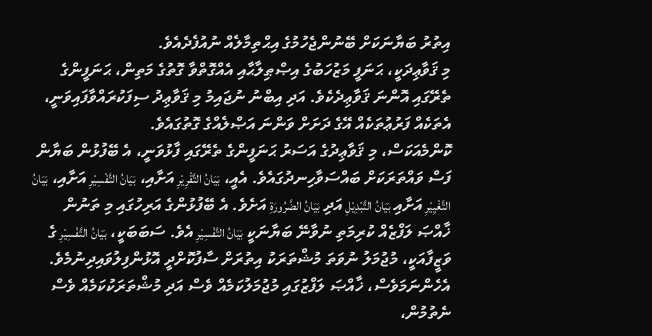އިތުރު ބަޔާނަކަށް ބޭނުންޖެހުމުގެ އިޙްތިމާލެއް ނުއުފެދެއެވެ.
މި ޤަވާޢިދަކީ، ޙަނަފީ މަޒުހަބުގެ އިޞްޠިލާޙާއި އެއްގޮތްވާ ގޮތުގެ މަތިން، ޙަނަފީންގެ ތެރޭގައި އޮންނަ ޤަވާޢިދެކެވެ. އަދި އިބްނު ނުޖައިމު މި ޤަވާޢިދު ސިފަކުރައްވާފައިވަނީ، އެތަކެއް ފަރުޢުތަކެއް އޭގެ ދަށަށް ވަންނަ އަޞްލެއްގެ ގޮތުގައެވެ.
ކޮންމެއަކަސް، މި ޤަވާޢިދުގެ އަސަރު ޙަނަފީންގެ ތެރޭގައި ފާޅުވަނީ، އެ ބޭފުޅުން ބަޔާން ފަސް ވައްތަރަކަށް ބައްސަވާހިނދުގައެވެ. އެއީ، بَيَانُ التَّقْرِيْرِ އަށާއި، بَيَانُ التَّفْسِيْرِ އަށާއި، بَيَانُ التَّغْيِيْرِ އަށާއި بَيَانُ التَّبْدِيْلِ އަދި بَيَانُ الضَّرُورَةِ އަށެވެ. އެ ބޭފުޅުންގެ އަރިހުގައި މި ތަނުން ޚާއްޞަ ލަފްޒެއް ކުރިމަތި ނުވާނޭ ބަޔާނަކީ بَيَانُ التَّفْسِيْرِ އެވެ. ސަބަބަކީ، بَيَانُ التَّفْسِيْرِ ގެ ވަޒީފާއަކީ، މުޖުމަލު ނުވަތަ މުޝްތަރަކު އިތުރަށް ސާފުކޮށްދީ އޮޅުންފިލުވައިދިނުމެވެ. އެހެންނަމަވެސް، ޚާއްޞަ ލަފްޒުގައި މުޖުމަލުކަމެއް ވެސް އަދި މުޝްތަރަކުކަމެއް ވެސް ނެތުމުން،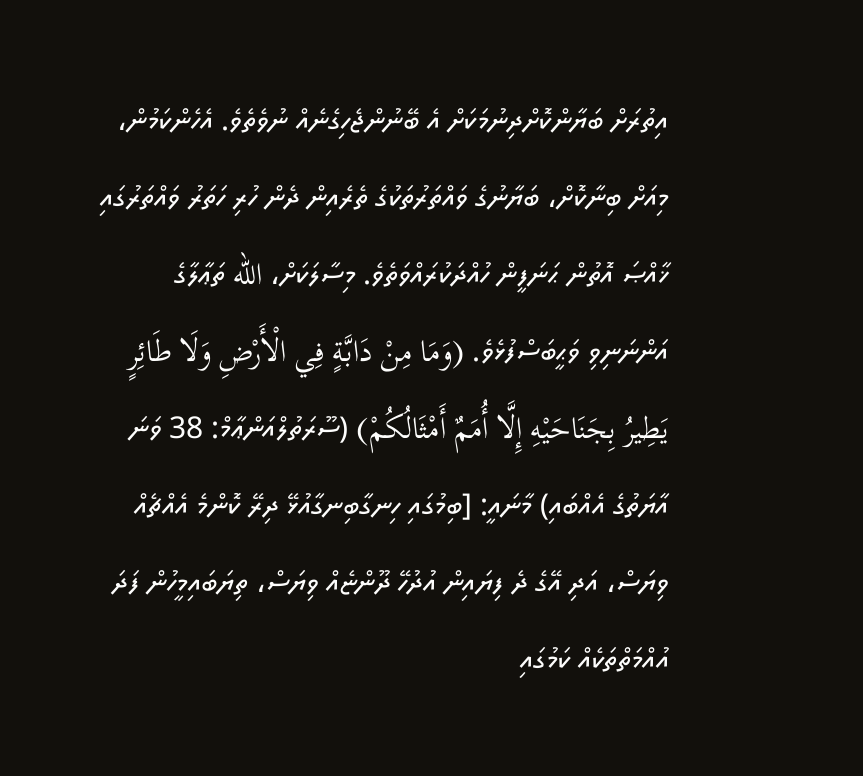އިތުރަށް ބަޔާންކޮށްދިނުމަކަށް އެ ބޭނުންޖެހިގެނެއް ނުވެތެވެ. އެހެންކަމުން، މިއަށް ބިނާކޮށް، ބަޔާނުގެ ވައްތަރުތަކުގެ ތެރެއިން ދެން ހުރި ހަތަރު ވައްތަރުގައި ޚާއްޞަ އޮތުން ޙަނަފީން ހުއްދަކުރައްވަތެވެ. މިސާލަކަށް، الله ތަޢާލާގެ އަންނަނިވި ވަޙީބަސްފުޅެވެ. (وَمَا مِنْ دَابَّةٍ فِي الْأَرْضِ وَلَا طَائِرٍ يَطِيرُ بِجَنَاحَيْهِ إِلَّا أُمَمٌ أَمْثَالُكُمْ) (ސޫރަތުލްއަންޢާމް: 38 ވަނަ އާޔަތުގެ އެއްބައި) މާނައީ: [ބިމުގައި ހިނގާބިނގާއުޅޭ ދިރޭ ކޮންމެ އެއްޗެއް ވިޔަސް، އަދި އޭގެ ދެ ފިޔައިން އުދުހޭ ދޫންޏެއް ވިޔަސް، ތިޔަބައިމީހުން ފަދަ އުއްމަތްތަކެއް ކަމުގައި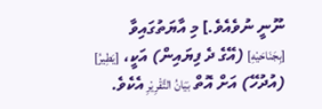ނޫނީ ނުވެއެވެ.] މި އާޔަތުގައިވާ [بِجَنَاحَيْهِ] (އޭގެ ދެ ފިޔައިން) އަކީ، [يَطِيرُ] (އުދުހޭ) އަށް އޮތް بَيَانُ التَّقْرِيْرِ އެކެވެ.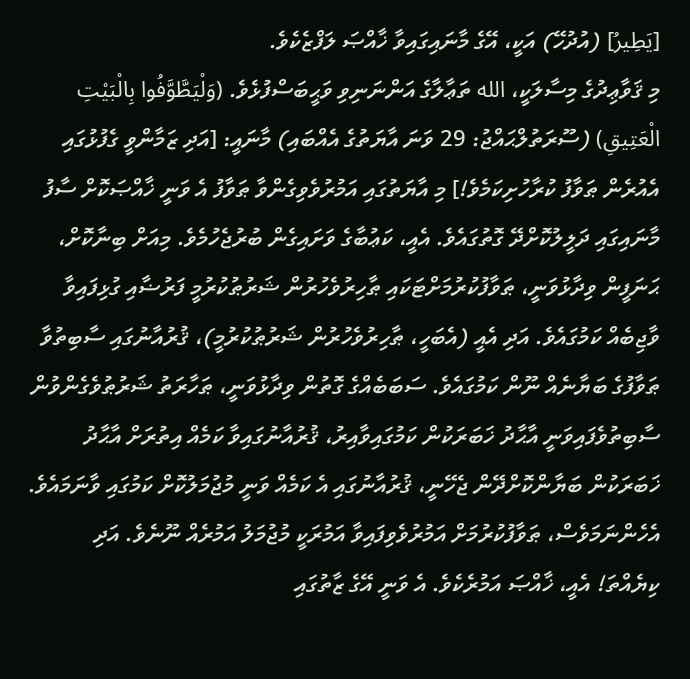[يَطِيرُ] (އުދުހޭ) އަކީ، އޭގެ މާނައިގައިވާ ޚާއްޞަ ލަފްޒެކެވެ.
މި ޤަވާޢިދުގެ މިސާލަކީ، الله ތަޢާލާގެ އަންނަނިވި ވަޙީބަސްފުޅެވެ. (وَلْيَطَّوَّفُوا بِالْبَيْتِ الْعَتِيقِ) (ސޫރަތުލްޙައްޖު: 29 ވަނަ އާޔަތުގެ އެއްބައި) މާނައީ: [އަދި ޒަމާންވީ ގެފުޅުގައި އެއުރެން ޠަވާފު ކުރާހުށިކަމެވެ!] މި އާޔަތުގައި އަމުރުވެވިގެންވާ ޠަވާފު އެ ވަނީ ޚާއްޞަކޮށް ސާފު މާނައިގައި ދަލީލުކޮށްދޭ ގޮތުގައެވެ. އެއީ، ކަޢުބާގެ ވަށައިގެން ބުރުޖެހުމެވެ. މިއަށް ބިނާކޮށް، ޙަނަފީން ވިދާޅުވަނީ، ޠަވާފުކުރުމަށްޓަކައި ޠާހިރުވެހުރުން ޝަރުޠުކުރުމީ ފަރުޟާއި ގުޅިފައިވާ ވާޖިބެއް ކަމުގައެވެ. އަދި އެއީ (އެބަހީ، ޠާހިރުވެހުރުން ޝަރުޠުކުރުމީ)، ޤުރުއާނުގައި ސާބިތުވާ ޠަވާފުގެ ބަޔާނެއް ނޫން ކަމުގައެވެ. ސަބަބެއްގެ ގޮތުން ވިދާޅުވަނީ، ޠަހާރަތު ޝަރުޠުވެގެންވުން ސާބިތުވެފައިވަނީ އާޙާދު ޚަބަރަކުން ކަމުގައިވާއިރު، ޤުރުއާނުގައިވާ ކަމެއް އިތުރަށް އާޙާދު ޚަބަރަކުން ބަޔާންކޮށްދޭން ޖެހޭނީ، ޤުރުއާނުގައި އެ ކަމެއް ވަނީ މުޖުމަލުކޮށް ކަމުގައި ވާނަމައެވެ. އެހެންނަމަވެސް، ޠަވާފުކުރުމަށް އަމުރުވެވިފައިވާ އަމުރަކީ މުޖުމަލު އަމުރެއް ނޫނެވެ. އަދި ކިޔެއްތަ! އެއީ، ޚާއްޞަ އަމުރެކެވެ. އެ ވަނީ އޭގެ ޒާތުގައި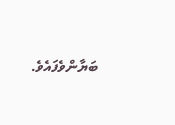ބަޔާންވެފައެވެ.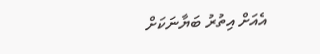އެއަށް އިތުރު ބަޔާނަކަށް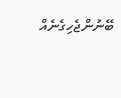ބޭނުންޖެހިގެނެއް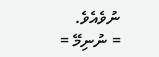ނުވެއެވެ.
= ނުނިމޭ =